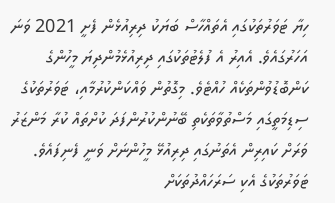ހިޔާ ޓަވަރުތަކުގައި އެތައްހާސް ބަޔަކު ދިރިއުޅެން ފެށީ 2021 ވަނަ އަހަރުގައެވެ. އެއިރު އެ ފުލެޓުތަކުގައި ދިރިއުޅެމުންދިޔަ މީހުންގެ ކަންބޮޑުވުންތަކެއް ހުއްޓެވެ. މިގޮތުން ވައްކަންކުރުމާއި، ޓަވަރުތަކުގެ ސިޑިމަތީގައި މަސްތުވާތަކެތި ބޭނުންކުރުންފަދަ ކުށްތައް ކުރާ މަންޒަރު ވަރަށް ކައިރިން އެތަނުގައި ދިރިއުޅޭ މީހުންނަށް ވަނީ ފެނިފައެވެ.
ޓަވަރުތަކުގެ އެކި ސަރަހައްދުތަކަށް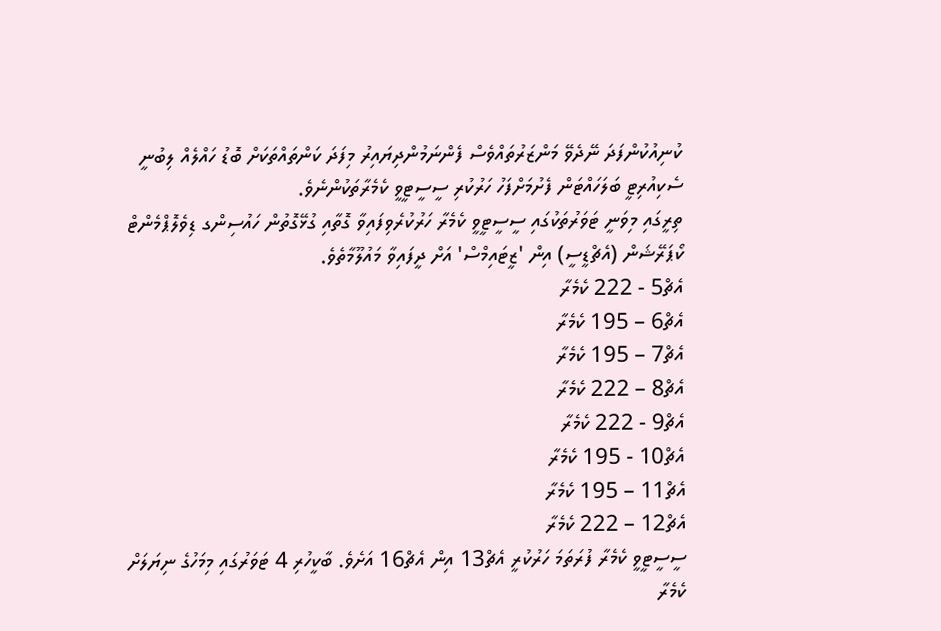ކުނިއުކުންފަދަ ނޭދެވޭ މަންޒަރުތައްވެސް ފެންނަމުންދިޔައިރު މިފަދަ ކަންތައްތަކަށް ބޮޑު ހައްލެއް ލިބުނީ ސެކިއުރިޓީ ބަލަހައްޓަން ފެށުމަށްފަހު ހަރުކުރި ސީސީޓީވީ ކެމެރާތަކުންނެވެ.
ތިރީގައި މިވަނީ ޓަވަރުތަކުގައި ސީސީޓީވީ ކެމެރާ ހަރުކުރެވިފައިވާ ގޮތާއި ގުޅޭގޮތުން ހައުސިންގ ޑިވެލޮޕްމެންޓް ކޯޕަރޭޝަން (އެޗްޑީސީ) އިން 'ޒީޓައިމްސް' އަށް ދީފައިވާ މައުލޫމާތެވެ.
އެޗް5 - 222 ކެމެރާ
އެޗް6 – 195 ކެމެރާ
އެޗް7 – 195 ކެމެރާ
އެޗް8 – 222 ކެމެރާ
އެޗް9 - 222 ކެމެރާ
އެޗް10 - 195 ކެމެރާ
އެޗް11 – 195 ކެމެރާ
އެޗް12 – 222 ކެމެރާ
ސީސީޓީވީ ކެމެރާ ފުރަތަމަ ހަރުކުރީ އެޗް13 އިން އެޗް16 އަށެވެ. ބާކީހުރި 4 ޓަވަރުގައި މިމަހުގެ ނިޔަލަށް ކެމެރާ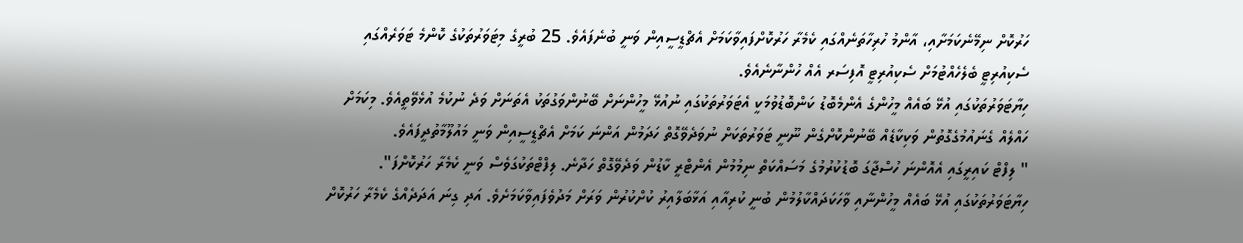ހަރުކޮށް ނިމޭނެކަމަށާއި، އާންމު ހުރިހާތަނެއްގައި ކެމެރާ ހަރުކޮށްފައިވާކަމަށް އެޗްޑީސީއިން ވަނީ ބުނެފައެވެ. 25 ބުރީގެ މިޓަވަރުތަކުގެ ކޮންމެ ޓަވަރެއްގައި ސެކިއުރިޓީ ބެލެހެއްޓުމަށް ސެކިއުރިޓީ އޮފިސަރ އެއް ހުންނާނެއެވެ.
ހިޔާޓަވަރުތަކުގައި އުޅޭ ބައެއް މީހުންގެ އެންމެބޮޑު ކަންބޮޑުވުމަކީ އެޓަވަރުތަކުގައި ނުއުޅޭ މީހުންނަށް ބޭނުންވަގުތަކު އެތަނަށް ވަދެ ނުކުމެ އުޅެވޭތީއެވެ. މިކަމަށް ހައްލެއް ގެނައުމުގެގޮތުން ވަކިކާޑެއް ބޭނުންކޮށްގެން ނޫނީ ޓަވަރުތަކަށް ނުވަދެވޭގޮތް ހަދަމުން އަންނަ ކަމަށް އެޗްޑީސީއިން ވަނީ މައުލޫމާތުދީފައެވެ.
" ލިފްޓް ކައިރީގައި އެއޮންނަ ހުސްޖާގަ ބޮޑުކުރުމުގެ މަސައްކަތް ނިމުމުން އެންޓްރީ ކާޑުން ވަދެވޭގޮތް ހަދާނެ. ލިފްޓްތަކުގަވެސް ވަނީ ކެމެރާ ހަރުކޮށްފަ".
ހިޔާޓަވަރުތަކުގައި އުޅޭ ބައެއް މީހުންނާއި ވާހަކަދައްކާލުމުން ބުނީ ކުރިއާއި އަޅާބަލާއިރު ކުށްކުރުން ވަރަށް މަދުވެފައިވާކަމަށެވެ. އަދި ގިނަ އަދަދެއްގެ ކެމެރާ ހަރުކޮށް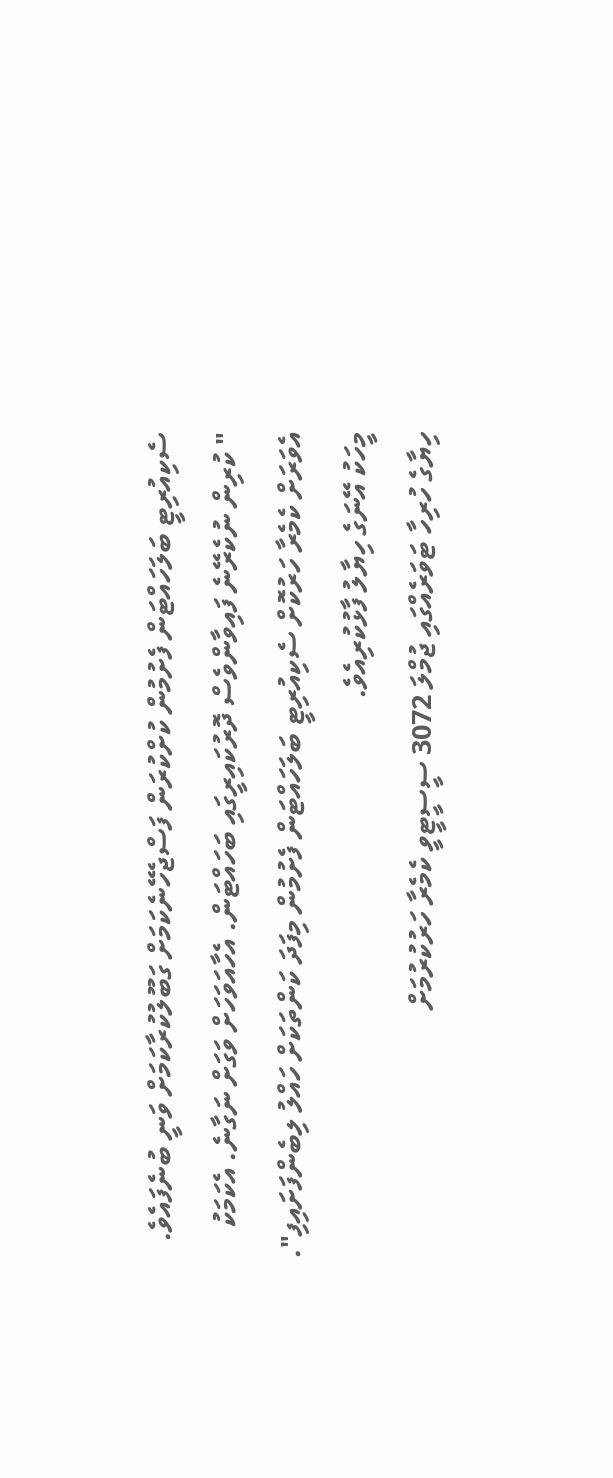ސެކިއުރިޓީ ބަލަހައްޓަން ފެށުމުން ކުށްކުރަން ފަސްޖެހޭނެކަމަށް ގަބޫލުކުރާކަމަށް ވަނީ ބުނެފައެވެ.
" ކުރިން ނުކެރޭނެ ފައިވާންވެސް ދޮރުކައިރީގައި ބަހައްޓަން. އެހާއަވަހަށް ވަގަށް ނަގާނެ. އެކަމަކު އެވަރަށް ކެމެރާ ހަރުކޮށް ސެކިއުރިޓީ ބަލަހައްޓަން ފެށުމުން މިފަދަ ކަންތަކަށް ހައްލު ލިބެންފަށައިފި". މީހަކު އޭނަގެ ހިޔާލު ފާޅުކުރިއެވެ.
ހިޔާގެ ހުރިހާ ޓަވަރެއްގައި ޖުމްލަ 3072 ސީސީޓީވީ ކެމެރާ ހަރުކުރުމަށް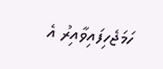ހަމަޖެހިފައިވާއިރު އެ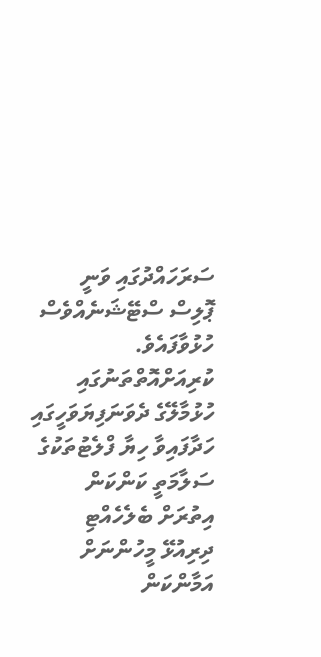ސަރަހައްދުގައި ވަނީ ޕޮލިސް ސްޓޭޝަނެއްވެސް ހުޅުވާފައެވެ. ކުރިއަށްއޮތްތަނުގައި ހުޅުމާލޭގެ ދެވަނަފިޔަވަހީގައި ހަދާފައިވާ ހިޔާ ފްލެޓުތަކުގެ ސަލާމަތީ ކަންކަން އިތުރަށް ބެލެހެއްޓި ދިރިއުޅޭ މީހުންނަށް އަމާންކަން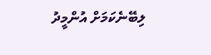ލިބޭނެކަމަށް އުންމީދު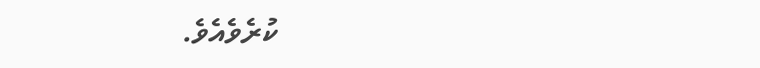ކުރެވެއެވެ.